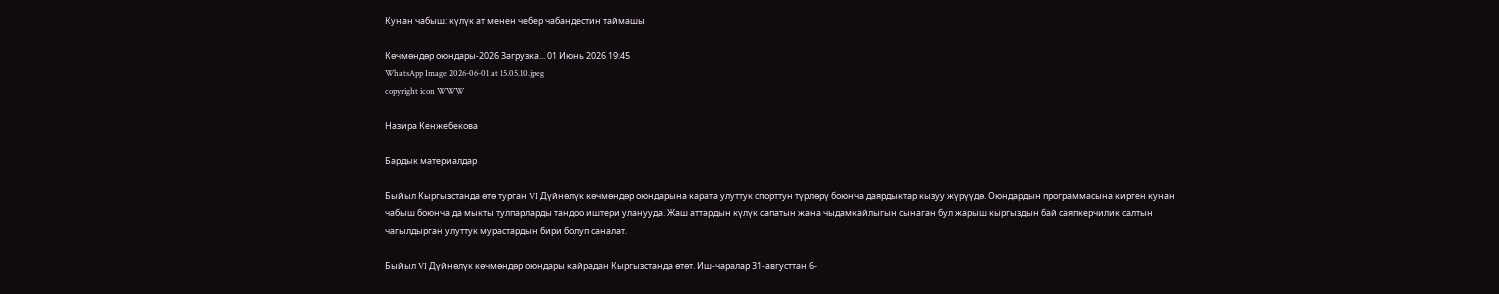Кунан чабыш: күлүк ат менен чебер чабандестин таймашы

Көчмөндөр оюндары-2026 Загрузка... 01 Июнь 2026 19:45
WhatsApp Image 2026-06-01 at 15.05.10.jpeg
copyright icon WWW

Назира Кенжебекова

Бардык материалдар

Быйыл Кыргызстанда өтө турган VI Дүйнөлүк көчмөндөр оюндарына карата улуттук спорттун түрлөрү боюнча даярдыктар кызуу жүрүүдө. Оюндардын программасына кирген кунан чабыш боюнча да мыкты тулпарларды тандоо иштери уланууда. Жаш аттардын күлүк сапатын жана чыдамкайлыгын сынаган бул жарыш кыргыздын бай саяпкерчилик салтын чагылдырган улуттук мурастардын бири болуп саналат.

Быйыл VI Дүйнөлүк көчмөндөр оюндары кайрадан Кыргызстанда өтөт. Иш-чаралар 31-августтан 6-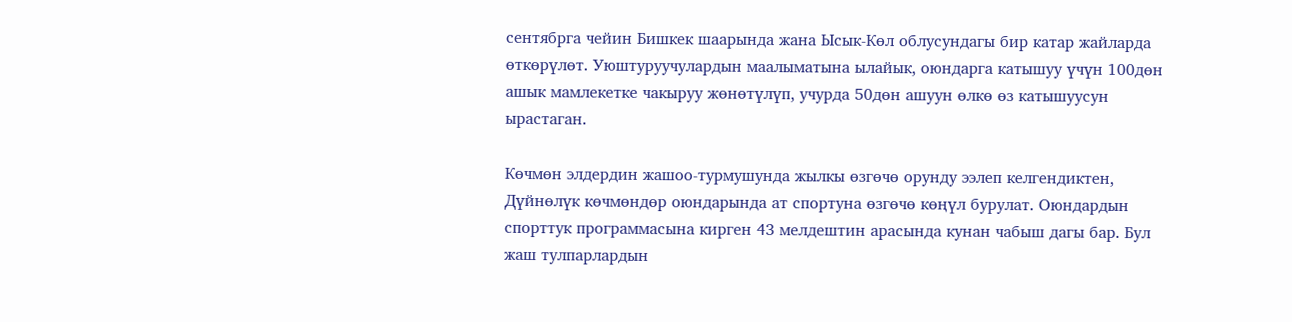сентябрга чейин Бишкек шаарында жана Ысык-Көл облусундагы бир катар жайларда өткөрүлөт. Уюштуруучулардын маалыматына ылайык, оюндарга катышуу үчүн 100дөн ашык мамлекетке чакыруу жөнөтүлүп, учурда 50дөн ашуун өлкө өз катышуусун ырастаган.

Көчмөн элдердин жашоо-турмушунда жылкы өзгөчө орунду ээлеп келгендиктен, Дүйнөлүк көчмөндөр оюндарында ат спортуна өзгөчө көңүл бурулат. Оюндардын спорттук программасына кирген 43 мелдештин арасында кунан чабыш дагы бар. Бул жаш тулпарлардын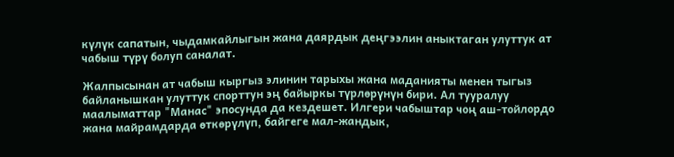күлүк сапатын, чыдамкайлыгын жана даярдык деңгээлин аныктаган улуттук ат чабыш түрү болуп саналат.

Жалпысынан ат чабыш кыргыз элинин тарыхы жана маданияты менен тыгыз байланышкан улуттук спорттун эң байыркы түрлөрүнүн бири. Ал тууралуу маалыматтар "Манас" эпосунда да кездешет. Илгери чабыштар чоң аш-тойлордо жана майрамдарда өткөрүлүп, байгеге мал-жандык,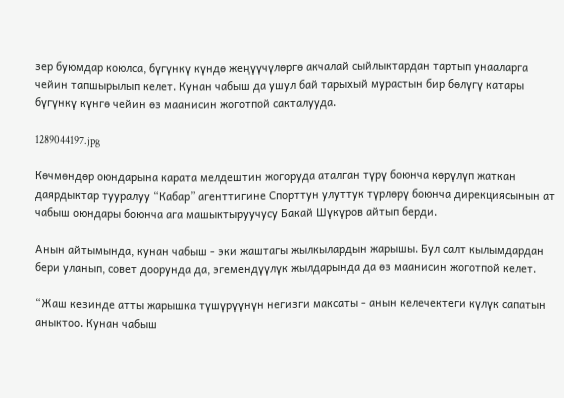зер буюмдар коюлса, бүгүнкү күндө жеңүүчүлөргө акчалай сыйлыктардан тартып унааларга чейин тапшырылып келет. Кунан чабыш да ушул бай тарыхый мурастын бир бөлүгү катары бүгүнкү күнгө чейин өз маанисин жоготпой сакталууда.

1289044197.jpg

Көчмөндөр оюндарына карата мелдештин жогоруда аталган түрү боюнча көрүлүп жаткан даярдыктар тууралуу “Кабар” агенттигине Спорттун улуттук түрлөрү боюнча дирекциясынын ат чабыш оюндары боюнча ага машыктыруучусу Бакай Шүкүров айтып берди.

Анын айтымында, кунан чабыш - эки жаштагы жылкылардын жарышы. Бул салт кылымдардан бери уланып, совет доорунда да, эгемендүүлүк жылдарында да өз маанисин жоготпой келет.

“Жаш кезинде атты жарышка түшүрүүнүн негизги максаты - анын келечектеги күлүк сапатын аныктоо. Кунан чабыш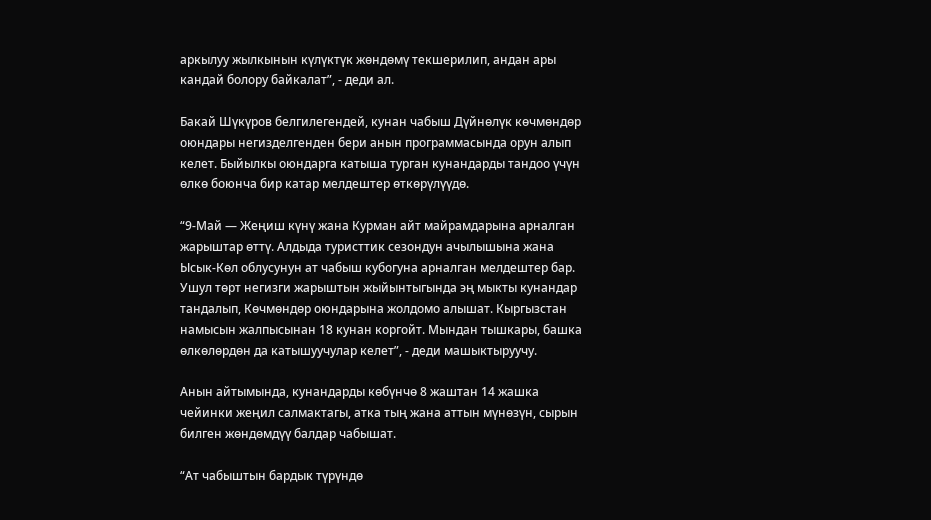аркылуу жылкынын күлүктүк жөндөмү текшерилип, андан ары кандай болору байкалат”, - деди ал.

Бакай Шүкүров белгилегендей, кунан чабыш Дүйнөлүк көчмөндөр оюндары негизделгенден бери анын программасында орун алып келет. Быйылкы оюндарга катыша турган кунандарды тандоо үчүн өлкө боюнча бир катар мелдештер өткөрүлүүдө.

“9-Май — Жеңиш күнү жана Курман айт майрамдарына арналган жарыштар өттү. Алдыда туристтик сезондун ачылышына жана Ысык-Көл облусунун ат чабыш кубогуна арналган мелдештер бар. Ушул төрт негизги жарыштын жыйынтыгында эң мыкты кунандар тандалып, Көчмөндөр оюндарына жолдомо алышат. Кыргызстан намысын жалпысынан 18 кунан коргойт. Мындан тышкары, башка өлкөлөрдөн да катышуучулар келет”, - деди машыктыруучу.

Анын айтымында, кунандарды көбүнчө 8 жаштан 14 жашка чейинки жеңил салмактагы, атка тың жана аттын мүнөзүн, сырын билген жөндөмдүү балдар чабышат.

“Ат чабыштын бардык түрүндө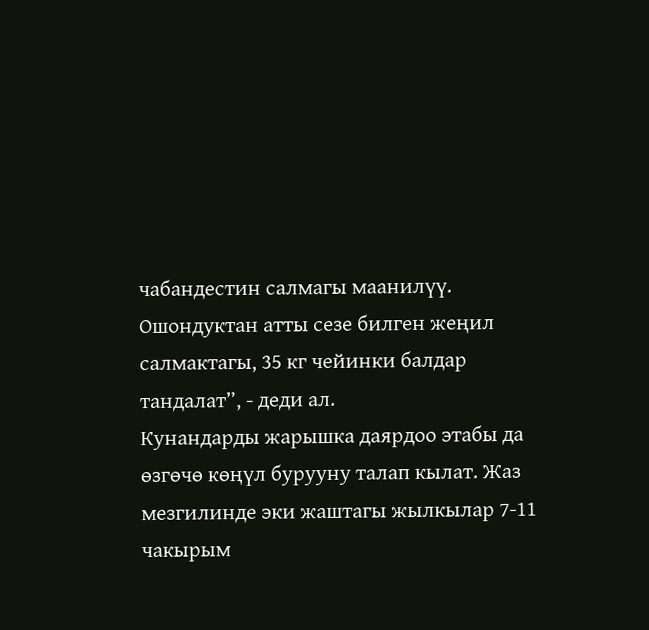чабандестин салмагы маанилүү. Ошондуктан атты сезе билген жеңил салмактагы, 35 кг чейинки балдар тандалат”, - деди ал.
Кунандарды жарышка даярдоо этабы да өзгөчө көңүл бурууну талап кылат. Жаз мезгилинде эки жаштагы жылкылар 7-11 чакырым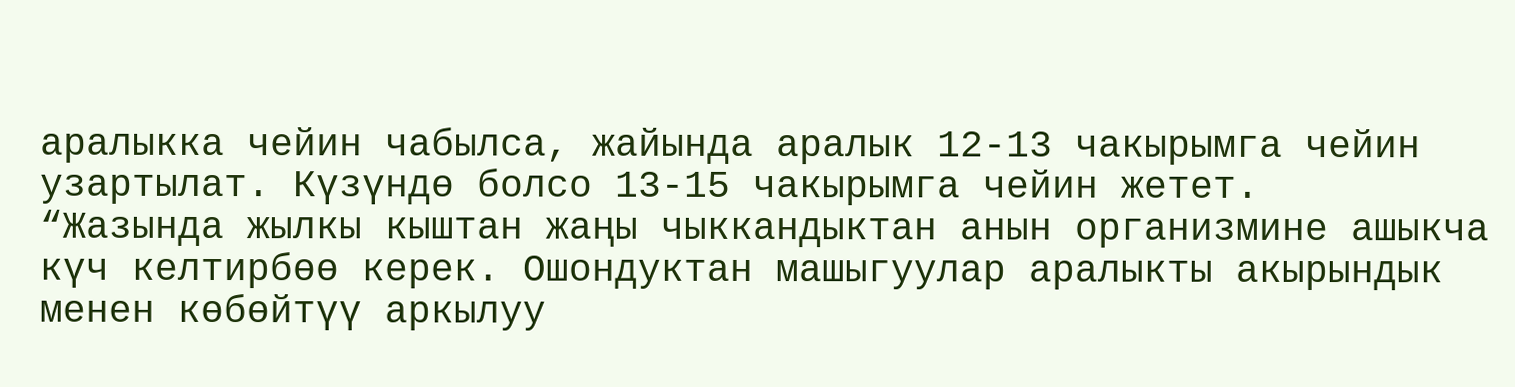аралыкка чейин чабылса, жайында аралык 12-13 чакырымга чейин узартылат. Күзүндө болсо 13-15 чакырымга чейин жетет.
“Жазында жылкы кыштан жаңы чыккандыктан анын организмине ашыкча күч келтирбөө керек. Ошондуктан машыгуулар аралыкты акырындык менен көбөйтүү аркылуу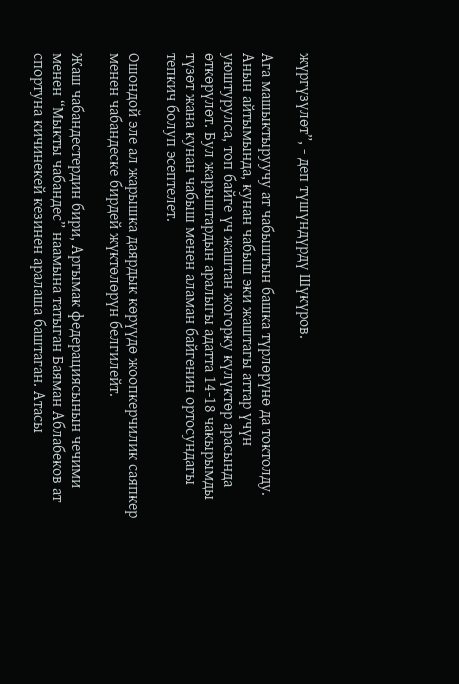жүргүзүлөт”, - деп түшүндүрдү Шүкүров.

Ага машыктыруучу ат чабыштын башка түрлөрүнө да токтолду. Анын айтымында, кунан чабыш эки жаштагы аттар үчүн уюштурулса, топ байге үч жаштан жогорку күлүктөр арасында өткөрүлөт. Бул жарыштардын аралыгы адатта 14-18 чакырымды түзөт жана кунан чабыш менен аламан байгенин ортосундагы тепкич болуп эсептелет.

Ошондой эле ал жарышка даярдык көрүүдө жоопкерчилик саяпкер менен чабандеске бирдей жүктөлөрүн белгилейт.

Жаш чабандестердин бири, Аргымак федерациясынын чечими менен “Мыкты чабандес” наамына татыган Баяман Аблабеков ат спортуна кичинекей кезинен аралаша баштаган. Атасы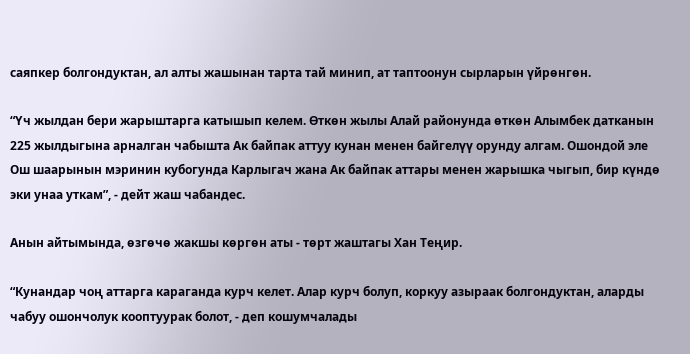саяпкер болгондуктан, ал алты жашынан тарта тай минип, ат таптоонун сырларын үйрөнгөн.

“Үч жылдан бери жарыштарга катышып келем. Өткөн жылы Алай районунда өткөн Алымбек датканын 225 жылдыгына арналган чабышта Ак байпак аттуу кунан менен байгелүү орунду алгам. Ошондой эле Ош шаарынын мэринин кубогунда Карлыгач жана Ак байпак аттары менен жарышка чыгып, бир күндө эки унаа уткам”, - дейт жаш чабандес.

Анын айтымында, өзгөчө жакшы көргөн аты - төрт жаштагы Хан Теңир.

“Кунандар чоң аттарга караганда курч келет. Алар курч болуп, коркуу азыраак болгондуктан, аларды чабуу ошончолук кооптуурак болот, - деп кошумчалады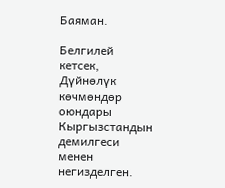Баяман.

Белгилей кетсек, Дүйнөлүк көчмөндөр оюндары Кыргызстандын демилгеси менен негизделген.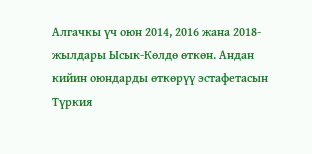Алгачкы үч оюн 2014, 2016 жана 2018-жылдары Ысык-Көлдө өткөн. Андан кийин оюндарды өткөрүү эстафетасын Түркия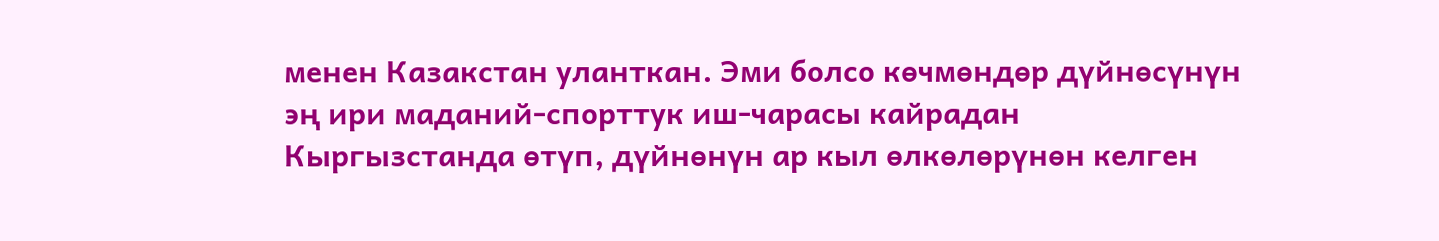менен Казакстан уланткан. Эми болсо көчмөндөр дүйнөсүнүн эң ири маданий-спорттук иш-чарасы кайрадан Кыргызстанда өтүп, дүйнөнүн ар кыл өлкөлөрүнөн келген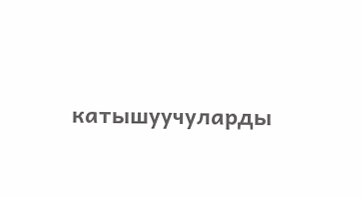катышуучуларды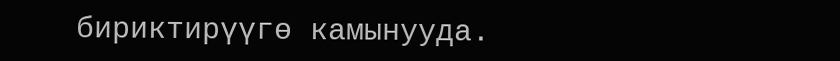бириктирүүгө камынууда.